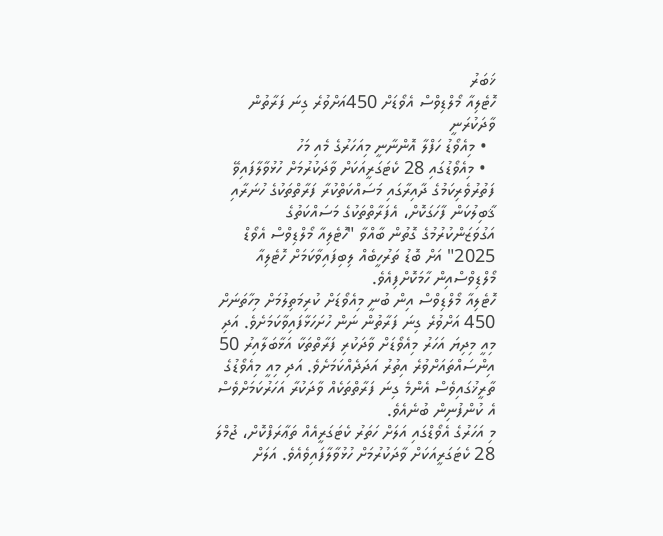ޚަބަރު
ހޮޓެލިއާ މޯލްޑިވްސް އެވޯޑަށް 450އަށްވުރެ ގިނަ ފަރާތުން ވާދަކުރަނީ
  • މިއެވޯޑު ހަފްލާ އޮންނާނީ މިއަހަރުގެ މެއި މަހު
  • މިއެވޯޑުގައި 28 ކެޓަގަރީއަކަށް ވާދަކުރުމަށް ހުޅުވާލާފައިވޭ
ފަތުރުވެރިކަމުގެ ދާއިރާގައި މަސައްކަތްކުރާ ފަރާތްތަކުގެ ހުނަރާއި ޤާބިލުކަން ފާހަގަކޮށް، އެފަރާތްތަކުގެ މަސައްކަތުގެ އަގުވަޒަންކުރުމުގެ ގޮތުން ބާއްވާ "ހޮޓެލިއާ މޯލްޑިވްސް އެވޯޑް 2025" އަށް ބޮޑު ތަރުހީބެއް ލިބިފައިވާކަމަށް ހޮޓެލިއާ މޯލްޑިވްސްއިން ހާމަކޮށްފިއެވެ.
ހޮޓެލިއާ މޯލްޑިވްސް އިން ބުނީ މިއެވޯޑަށް ކުރިމަތިލުމަށް މިހާތަނަށް 450 އަށްވުރެ ގިނަ ފަރާތުން ނަން ހުށަހަޅާފައިވާކަމަށެވެ. އަދި މިއީ މިދިޔަ އަހަރު މިއެވޯޑަށް ވާދަކުރި ފަރާތްތަކާ އަޅާބަލާއިރު 50 އިންސައްތައަށްވުރެ އިތުރު އަދަދެއްކަމަށެވެ. އަދި މިއީ މިއެވޯޑުގެ ތާރީޚުގައިވެސް އެންމެ ގިނަ ފަރާތްތަކެއް ވާދަކުރާ އަހަރުކަމަށްވެސް އެ ކުންފުނިން ބުނެއެވެ.
މި އަހަރުގެ އެވޯޑްގައި އަލަށް ހަތަރު ކެޓަގަރީއެއް ތަޢާރަފްކޮށް، ޖުމްލަ 28 ކެޓަގަރީއަކަށް ވާދަކުރުމަށް ހުޅުވާލާފައިވެއެވެ. އަލަށް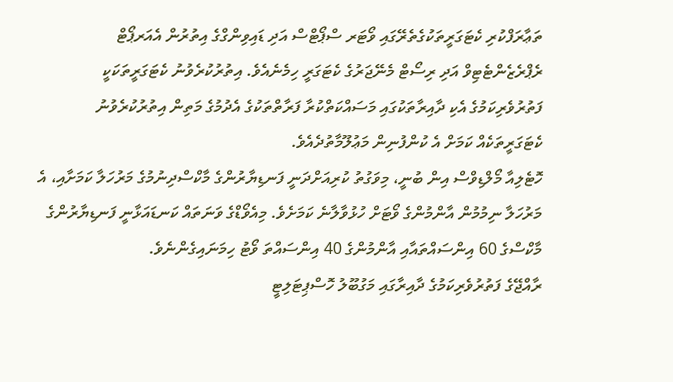ތަޢާރަފްކުރި ކެޓަގަރީތަކުގެތެރޭގައި ވޯޓަރ ސްޕޯޓްސް އަދި ޑައިވިންގްގެ އިތުރުން އެއަރޕޯޓް ރެޕްރެޒެންޓެޓިވް އަދި ރިސޯޓް މެނޭޖަރުގެ ކެޓަގަރީ ހިމެނެއެވެ. އިތުރުކުރެވުނު ކެޓަގަރީތަކަކީ ފަތުރުވެރިކަމުގެ އެކި ދާއިރާތަކުގައި މަސައްކަތްކުރާ ފަރާތްތަކުގެ އެދުމުގެ މަތިން އިތުރުކުރެވުނު ކެޓަގަރީތަކެއް ކަމަށް އެ ކުންފުނިން މަޢުލޫމާތުދެއެވެ.
ހޮޓެލިއާ މޯލްޑިވްސް އިން ބުނީ، މިވަގުތު ކުރިއަށްދަނީ ފަނޑިޔާރުންގެ މާކްސްދިނުމުގެ މަރުހަލާ ކަމަށާއި، އެ މަރުހަލާ ނިމުމުން އާންމުންގެ ވޯޓަށް ހުޅުވާލާނެ ކަމަށެވެ. މިއެވޯޑްގެ ވަނަތައް ކަނޑައަޅާނީ ފަނޑިޔާރުންގެ މާކްސްގެ 60 އިންސައްތައާއި އާންމުންގެ 40 އިންސައްތަ ވޯޓު ހިމަނައިގެންނެވެ.
ރާއްޖޭގެ ފަތުރުވެރިކަމުގެ ދާއިރާގައި މަގުބޫލު ހޮސްޕިޓަލިޓީ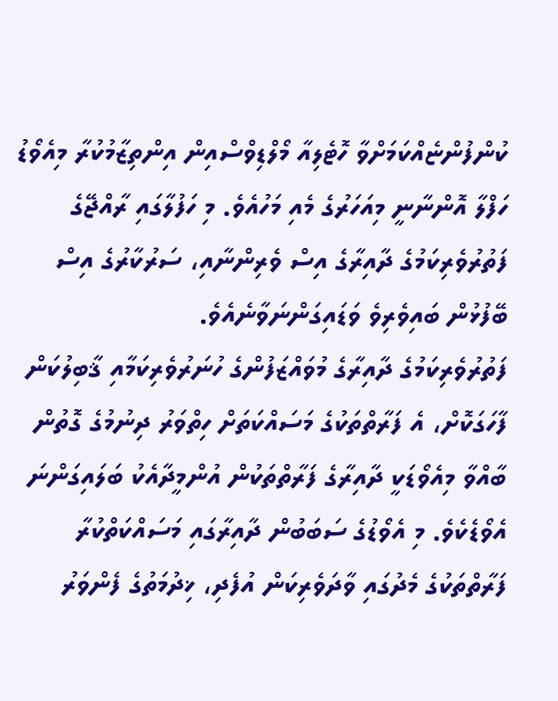ކުންފުންޏެއްކަމަށްވާ ހޮޓެލިއާ މޯލްޑިވްސްއިން އިންތިޒާމުކުރާ މިއެވޯޑު ހަފްލާ އޮންނާނީ މިއަހަރުގެ މެއި މަހުއެވެ. މި ހަފުލާގައި ރާއްޖޭގެ ފަތުރުވެރިކަމުގެ ދާއިރާގެ އިސް ވެރިންނާއި، ސަރުކާރުގެ އިސް ބޭފުޅުން ބައިވެރިވެ ވަޑައިގަންނަވާނެއެވެ.
ފަތުރުވެރިކަމުގެ ދާއިރާގެ މުވައްޒަފުންގެ ހުނަރުވެރިކަމާއި ޤާބިލުކަން ފާހަގަކޮށް، އެ ފަރާތްތަކުގެ މަސައްކަތަށް ހިތްވަރު ދިނުމުގެ ގޮތުން ބާއްވާ މިއެވޯޑަކީ ދާއިރާގެ ފަރާތްތަކުން އުންމީދާއެކު ބަލައިގަންނަ އެވޯޑެކެވެ. މި އެވޯޑުގެ ސަބަބުން ދާއިރާގައި މަސައްކަތްކުރާ ފަރާތްތަކުގެ މެދުގައި ވާދަވެރިކަން އުފެދި، ޚިދުމަތުގެ ފެންވަރު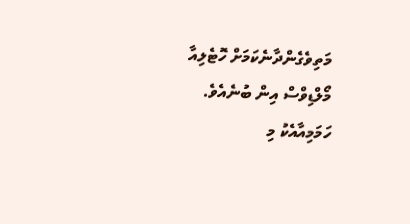މަތިވެގެންދާނެކަމަށް ހޮޓެލިއާ މޯލްޑިވްސް އިން ބުނެއެވެ.
ހަމަމިއާއެކު މި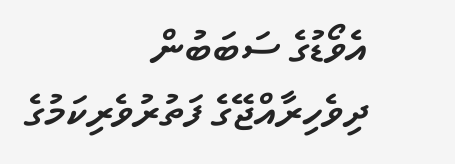އެވޯޑުގެ ސަބަބުން ދިވެހިރާއްޖޭގެ ފަތުރުވެރިކަމުގެ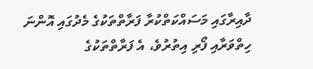ދާއިރާގައި މަސައްކަތްކުރާ ފަރާތްތަކުގެ މެދުގައި އޮންނަ ހިތްވަރާއި ފޯރި އިތުރުވެ، އެ ފަރާތްތަކުގެ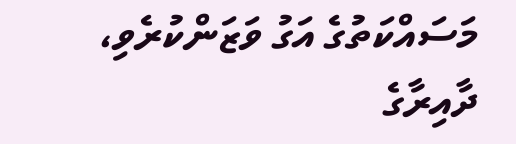މަސައްކަތުގެ އަގު ވަޒަންކުރެވި، ދާއިރާގެ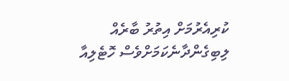ކުރިއެރުމަށް އިތުރު ބާރެއް ލިބިގެންދާނެކަމަށްވެސް ހޮޓެލިއާ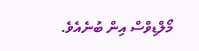މޯލްޑިވްސް އިން ބުނެއެވެ.